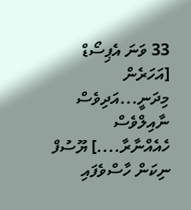33 ވަނަ އެޕިސޯޑް
[އަހަރެން މިދަނީ...އަދިވެސް ނާއިލްވެސް ހެއެއްނާރާ....] ޔޫސުފް ނިކަން ހާސްވެފައި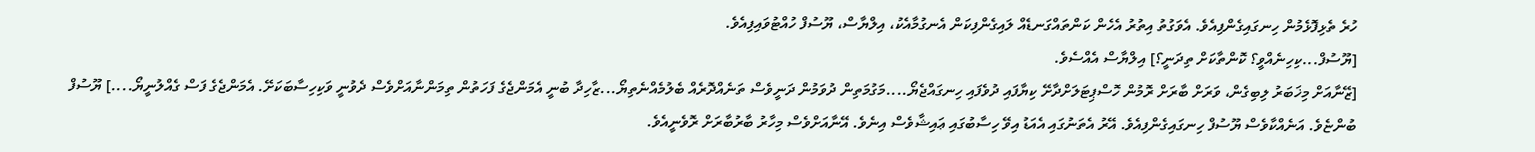ހުރެ ތެޅިފޮޅެމުން ހިނގައިގެންފިއެވެ. އެވަގުތު އިތުރު އެހެން ކަންތައްގަނޑެއް ލައިގެންފިކަން އެނގުމާއެކު، އިލްޔާސް، ޔޫސުފް ހުއްޓުވައިފިއެވެ.
[ޔޫސުފް...ކިހިނެއްވީ؟ ކޮންތާކަށް ތިދަނީ؟] އިލްޔާސް އެއްސެވެ.
[ޒޭނާއަށް މިޚަބަރު ލިބިގެން، ވަރަށް ބާރަށް ރޮމުން ހޮސްޕިޓަލަށްދާށޭ ކިޔާފައި ދުވެފައި ހިނގައްޖެޔޯ....މަގުމަތިން ދުވަމުން ދަނީވެސް ތަނެއްދޮރެއް ބެލުމެއްނެތިޔޯ...ޒާހިދާ ބުނީ އެމަންޖެގެ ފަހަތުން ތިމަންނާއަށްވެސް ދެވުނީ ވަކިހިސާބަކަށޭ. އެމަންޖެގެ ފަސް ގެއްލުނީޔޯ....] ޔޫސުފް ބުންޏެވެ. އަނެއްކާވެސް ޔޫސުފް ހިނގައިގެންފިއެވެ. އޭރު އެތަނުގައި އެއަޑު އިވޭ ހިސާބުގައި ޢައިޝާވެސް އިނެވެ. އޭނާއަށްވެސް މިހާރު ބާރުބާރަށް ރޮވެނީއެވެ.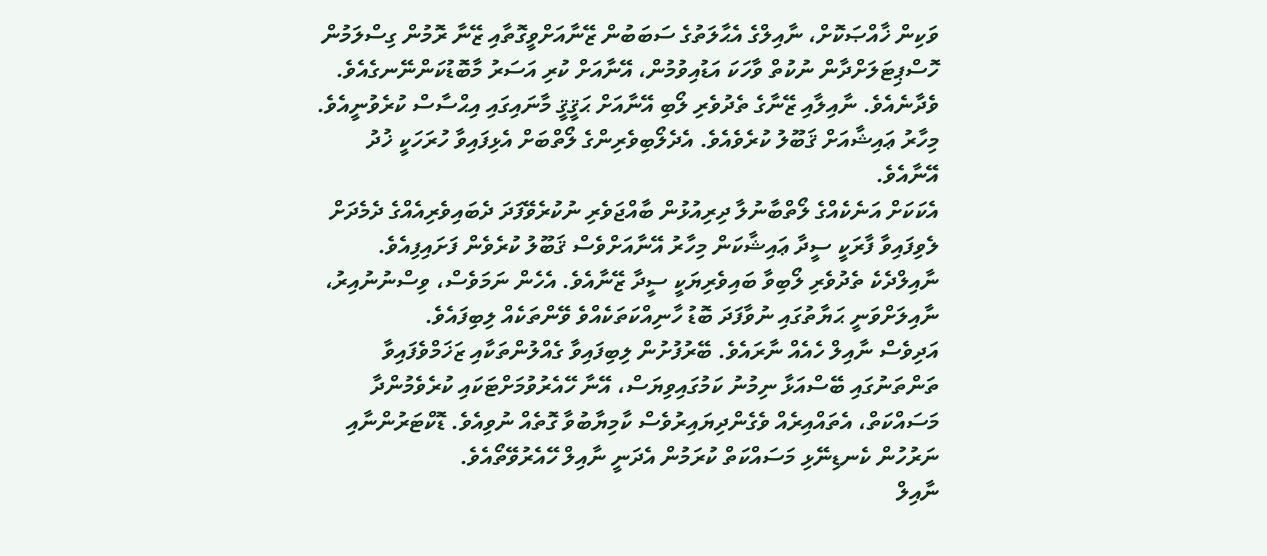ވަކިން ޚާއްޞަކޮށް، ނާއިލްގެ އެޙާލަތުގެ ސަބަބުން ޒޭނާއަށްވީގޮތާއި ޒޭނާ ރޮމުން ގިސްލަމުން ހޮސްޕިޓަލަށްދާން ނުކުތް ވާހަކަ އަޑުއިވުމުން، އޭނާއަށް ކުރި އަސަރު މާބޮޑުކަންނޭނގެއެވެ. ވެދާނެއެވެ. ނާއިލާއި ޒޭނާގެ ތެދުވެރި ލޯބި އޭނާއަށް ޙަޤީޤީ މާނައިގައި އިޙްސާސް ކުރެވުނީއެވެ.
މިހާރު ޢައިޝާއަށް ޤަބޫލު ކުރެވެއެވެ. އެދެލޯބިވެރިންގެ ލޯތްބަށް އެޅިފައިވާ ހުރަހަކީ ޚުދު އޭނާއެވެ.
އެކަކަށް އަނެކެއްގެ ލޯތްބާނުލާ ދިރިއުޅުން ބާއްޖަވެރި ނުކުރެވޭފަދަ ދެބައިވެރިއެއްގެ ދެމެދަށް ލެވިފައިވާ ފާރަކީ ސީދާ ޢައިޝާކަން މިހާރު އޭނާއަށްވެސް ޤަބޫލު ކުރެވެން ފަށައިފިއެވެ. ނާއިލްދެކެ ތެދުވެރި ލޯބިވާ ބައިވެރިޔަކީ ސީދާ ޒޭނާއެވެ. އެހެން ނަމަވެސް، ވިސްނުނުއިރު، ނާއިލަށްވަނީ ޙަޔާތުގައި ނުވާފަދަ ބޮޑު ހާނިއްކަތަކެއްވެ ވޭންތަކެއް ލިބިފައެވެ.
އަދިވެސް ނާއިލް ހެއެއް ނާރައެވެ. ބޭރުފުށުން ލިބިފައިވާ ގެއްލުންތަކާއި ޒަޚަމްވެފައިވާ ތަންތަނުގައި ބޭސްއަޅާ ނިމުނު ކަމުގައިވިޔަސް، އޭނާ ހޭއެރުވުމަށްޓަކައި ކުރެވެމުންދާ މަސައްކަތް، އެތައްއިރެއް ވެގެންދިޔައިރުވެސް ކާމިޔާބުވާ ގޮތެއް ނުވިއެވެ. ޑޮކްޓަރުންނާއި ނަރުހުން ކެނޑިނޭޅި މަސައްކަތް ކުރަމުން އެދަނީ ނާއިލް ހޭއެރުވޭތޯއެވެ.
ނާއިލް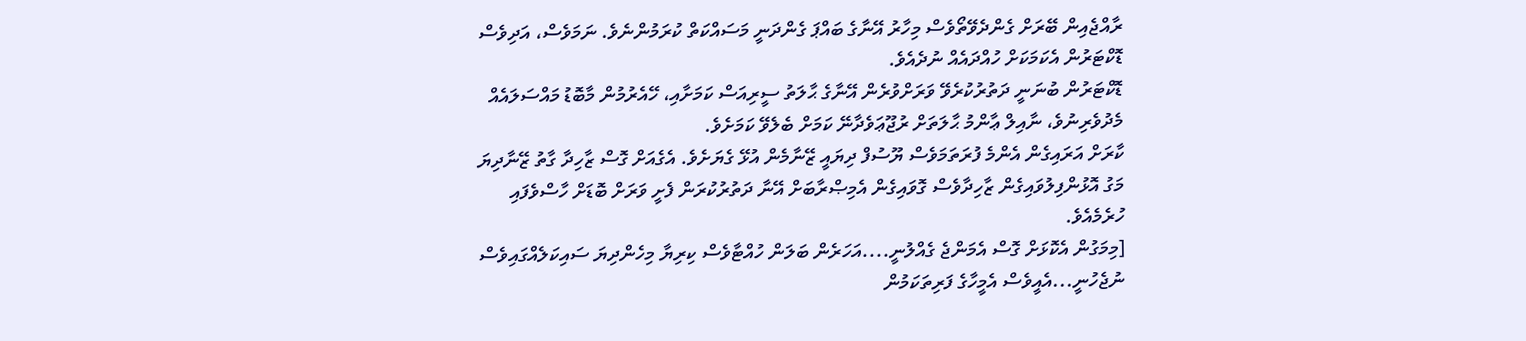ރާއްޖެއިން ބޭރަށް ގެންދެވޭތޯވެސް މިހާރު އޭނާގެ ބައްޕަ ގެންދަނީ މަސައްކަތް ކުރަމުންނެވެ. ނަމަވެސް، އަދިވެސް ޑޮކްޓަރުން އެކަމަކަށް ހުއްދައެއް ނުދެއެވެ.
ޑޮކްޓަރުން ބުނަނީ ދަތުރުކުރެވޭ ވަރަށްވުރެން އޭނާގެ ޙާލަތު ސީރިއަސް ކަމަށާއި، ހޭއެރުމުން މާބޮޑު މައްސަލައެއް މެދުވެރިނުވެ، ނާއިލް ޢާންމު ޙާލަތަށް ރުޖޫޢަވެދާނޭ ކަމަށް ބެލެވޭ ކަމަށެވެ.
ކާރަށް އަރައިގެން އެންމެ ފުރަތަމަވެސް ޔޫސުފް ދިޔައީ ޒޭނާމެން އުޅޭ ގެޔަށެވެ. އެގެއަށް ގޮސް ޒާހިދާ ގާތު ޒޭނާދިޔަ މަގު އޮޅުންފިލުވައިގެން ޒާހިދާވެސް ގޮވައިގެން އެމިޞްރާބަށް އޭނާ ދަތުރުކުރަން ފެށީ ވަރަށް ބޮޑަށް ހާސްވެފައި ހުރެމެއެވެ.
[މިމަގުން އެކޮޅަށް ގޮސް އެމަންޖެ ގެއްލުނީ....އަހަރެން ބަލަން ހުއްޓާވެސް ކިރިޔާ މިހެންދިޔަ ސައިކަލެއްގައިވެސް ނުޖެހުނީ...އެއީވެސް އެމީހާގެ ފަރިތަކަމުން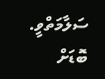ސަލާމަތްވީ. ބޮޑަށް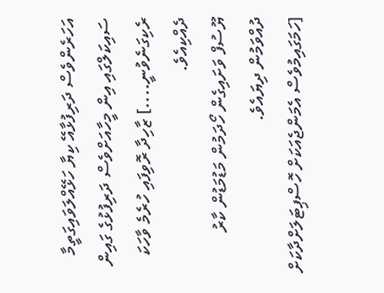އަހަރެންވެސް ދަރިފުޅާއޭ ކިޔާ ހަޅޭއްލަވައިގަތީމާ ސައިކަލްގައި އިން މީހާއަށްވެސް ދަރިފުޅުގެ ގައިން ރެކިގަނެވުނީ....] ޒާހިދާ ރޮވިފައި ހުރެމެ ވާހަކަ ދެއްކިއެވެ.
ޔޫސުފް ވަށައިގެން ހޯދަމުން މަޑުމަޑުން ކާރު ދުއްވަމުން ދިޔައެވެ.
[ހަމަގައިމުވެސް އެމަންޖެއަކަށް ހޮސްޕިޓަލަށްދާކަށް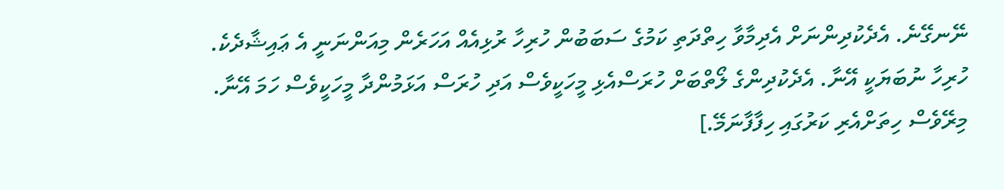ނޭނގޭނެ. އެދެކުދިންނަށް އެދިމާވާ ހިތްދަތި ކަމުގެ ސަބަބުން ހުރިހާ ރުޅިއެއް އަހަރެން މިއަންނަނީ އެ ޢައިޝާދެކެ. ހުރިހާ ނުބަޔަކީ އޭނާ. އެދެކުދިންގެ ލޯތްބަށް ހުރަސްއެޅި މީހަކީވެސް އަދި ހުރަސް އަޅަމުންދާ މީހަކީވެސް ހަމަ އޭނާ. މިރޭވެސް ހިތަށްއެރި ކަރުގައި ހިފާފާނަމޭ.]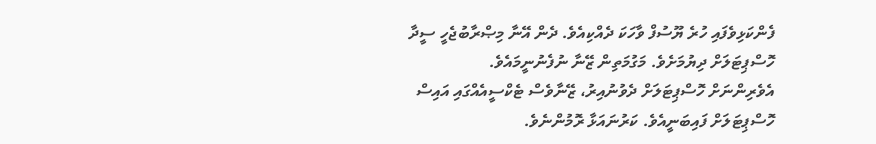ފެންކަޅިވެފައި ހުރެ ޔޫސުފް ވާހަކަ ދެއްކިއެވެ. ދެން އޭނާ މިޞްރާބުޖެހީ ސީދާ ހޮސްޕިޓަލަށް ދިޔުމަށެވެ. މަގުމަތިން ޒޭނާ ނުފެނުނީމައެވެ.
އެވެރިންނަށް ހޮސްޕިޓަލަށް ދެވުނުއިރު، ޒޭނާވެސް ޓެކްސީއެއްގައި އައިސް ހޮސްޕިޓަލަށް ފައިބަނީއެވެ. ކަރުނައަޅާ ރޮމުންނެވެ.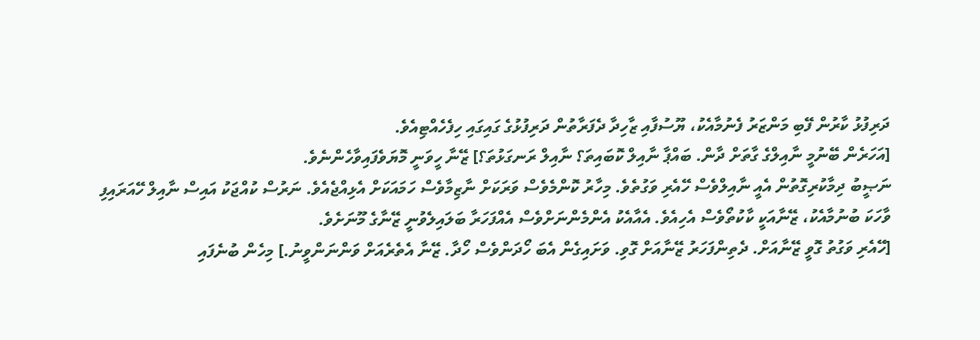ދަރިފުޅު ކާރުން ފޭބި މަންޒަރު ފެނުމާއެކު، ޔޫސުފާއި ޒާހިދާ ދެފަރާތުން ދަރިފުޅުގެ ގައިގައި ހިފެހެއްޓިއެވެ.
[އަހަރެން ބޭނުމީ ނާއިލްގެ ގާތަށް ދާން. ބައްޕާ ނާއިލް ކޮބައިތަ؟ ނާއިލް ރަނގަޅުތަ؟] ޒޭނާ ހީވަނީ މޮޔަވެފައިވާހެންނެވެ.
ނަޞީބު ދިމާކުރިގޮތުން އެއީ ނާއިލްވެސް ހޭއެރި ވަގުތެވެ. މިހާރު ކޮންމެވެސް ވަރަކަށް ނާޒިމާވެސް ހަމައަކަށް އެޅިއްޖެއެވެ. ނަރުސް ކުއްޖަކު އައިސް ނާއިލް ހޭއަރައިފި ވާހަކަ ބުނުމާއެކު، ޒޭނާއަކީ ކާކުތޯވެސް އެހިއެވެ. އެއާއެކު އެންމެންނަށްވެސް އެއްފަހަރާ ބަލައިލެވުނީ ޒޭނާގެ މޫނަށެވެ.
[ހޭއެރި ވަގުތު ގޮވީ ޒޭނާއަށް. ދެތިންފަހަރު ޒޭނާއަށް ގޮވި. ވަށައިގެން އެބަ ހޯދަންވެސް ހޯދާ. ޒޭނާ އެތެރެއަށް ވަންނަންވީނު.] މިހެން ބުނެފައި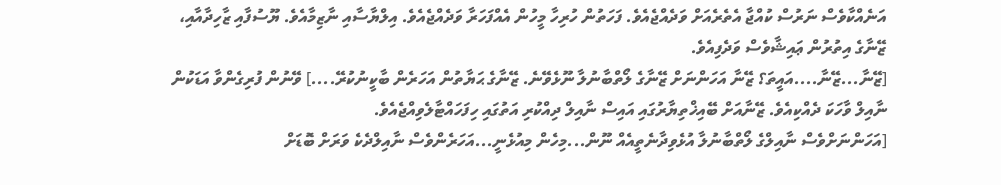އަނެއްކާވެސް ނަރުސް ކުއްޖާ އެތެރެއަށް ވަދެއްޖެއެވެ. ފަހަތުން ހުރިހާ މީހުން އެއްފަހަރާ ވަދެއްޖެއެވެ. އިލްޔާސާއި ނާޒިމާއެވެ. ޔޫސުފާއި ޒާހިދާއާއި، ޒޭނާގެ އިތުރުން ޢައިޝާވެސް ވަދެފިއެވެ.
[ޒޭނާ...ޒޭނާ....އައީތަ؟ ޒޭނާ އަހަންނަށް ޒޭނާގެ ލޯތްބާނުލާ ނޫޅެވޭނެ. ޒޭނާގެ ޙަޔާތުން އަހަރެން ބާކީނުކުރޭ....] ވޭނުން ފުރިގެންވާ އަޑަކުން ނާއިލް ވާހަކަ ދެއްކިއެވެ. ޒޭނާއަށް ބޭއިޚްތިޔާރުގައި އައިސް ނާއިލް ދިއްކުރި އަތުގައި ހިފަހައްޓާލެވިއްޖެއެވެ.
[އަހަންނަށްވެސް ނާއިލްގެ ލޯތްބާނުލާ އުޅެވިދާނެތީއެއް ނޫން...މިހެން މިއުޅެނީ...އަހަރެންވެސް ނާއިލްދެކެ ވަރަށް ބޮޑަށް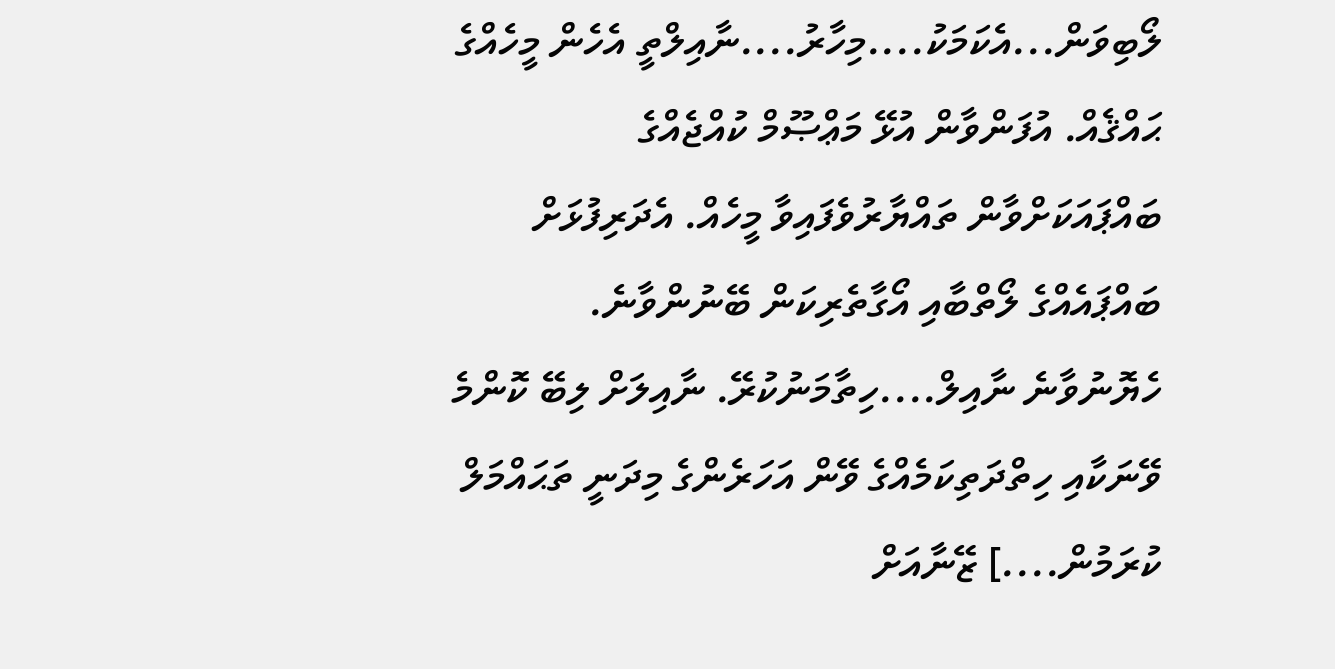ލޯބިވަން...އެކަމަކު....މިހާރު....ނާއިލްތީ އެހެން މީހެއްގެ ޙައްޤެއް. އުފަންވާން އުޅޭ މަޢްޞޫމް ކުއްޖެއްގެ ބައްޕައަކަށްވާން ތައްޔާރުވެފައިވާ މީހެއް. އެދަރިފުޅަށް ބައްޕައެއްގެ ލޯތްބާއި އޯގާތެރިކަން ބޭނުންވާނެ. ހެޔޮނުވާނެ ނާއިލް....ހިތާމަނުކުރޭ. ނާއިލަށް ލިބޭ ކޮންމެ ވޭނަކާއި ހިތްދަތިކަމެއްގެ ވޭން އަހަރެންގެ މިދަނީ ތަޙައްމަލް ކުރަމުން....] ޒޭނާއަށް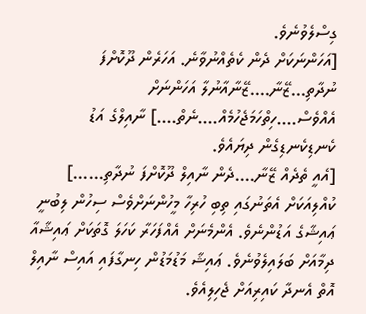ގިސްލެވުނެވެ.
[އަހަންނަކަށް ދެން ކެތެއްނުވާނެ. އަހަރެން ދޫކޮށްފަ ނުދާތި...ޒޭނާ....ޒޭނާއާނުލާ އަހަންނަށް އެއްވެސް....ހިތްހަމަޖެހުމެއް....ނެތް....] ނާއިލްގެ އަޑު ކެނޑިކެނޑިގެން ދިޔައެވެ.
[އެއީ ތެދެއް ޒޭނާ....ދެން ނާއިލް ދޫކޮށްފަ ނުދާތި......] ކުއްލިއަކަށް އެތަނުގައި ތިބި ހުރިހާ މީހުންނަށްވެސް ސިހުން ލިބުނީ ޢައިޝާގެ އަޑުންނެވެ. އެންމެނަށް އެއްފަހަރާ ކަހަލަ ގޮތަކަށް ޢައިޝާއާ ދިމާއަށް ބަލައިލެވުނެވެ. ޢައިޝާ މަޑުމަޑުން ހިނގާފައި އައިސް ނާއިލް އޮތް އެނދާ ކައިރިއަށް ޖެހިލިއެވެ.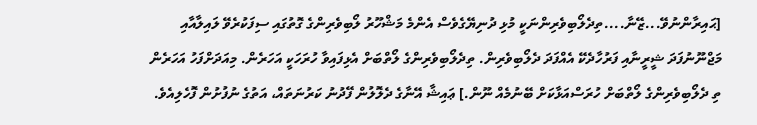[ޙައިރާންނުވޭ...ޒޭނާ....ތިދެލޯބިވެރިންނަކީ މުޅި ދުނިޔޭގެވެސް އެންމެ މަޝްހޫރު ލޯބިވެރިންގެ ގޮތުގައި ސިފަކުރެވޭ ލައިލާއާއި މަޖްނޫނުފަދަ ޝީރީނާއި ފަރުހާދެކޭ އެއްފަދަ ދެލޯބިވެރިން. ތިދެލޯބިވެރިންގެ ލޯތްބަށް އެޅިފައިވާ ހުރަހަކީ އަހަރެން. މިއަދަށްފަހު އަހަރެން ތި ދެލޯބިވެރިންގެ ލޯތްބަށް ހުރަސްއަޅާކަށް ބޭނުމެއް ނޫން.] ޢައިޝާ އޭނާގެ ދެލޮލުން ފޭދުނު ކަރުނަތައް، އަތުގެ ނުފުށުން ފޮހެލިއެވެ.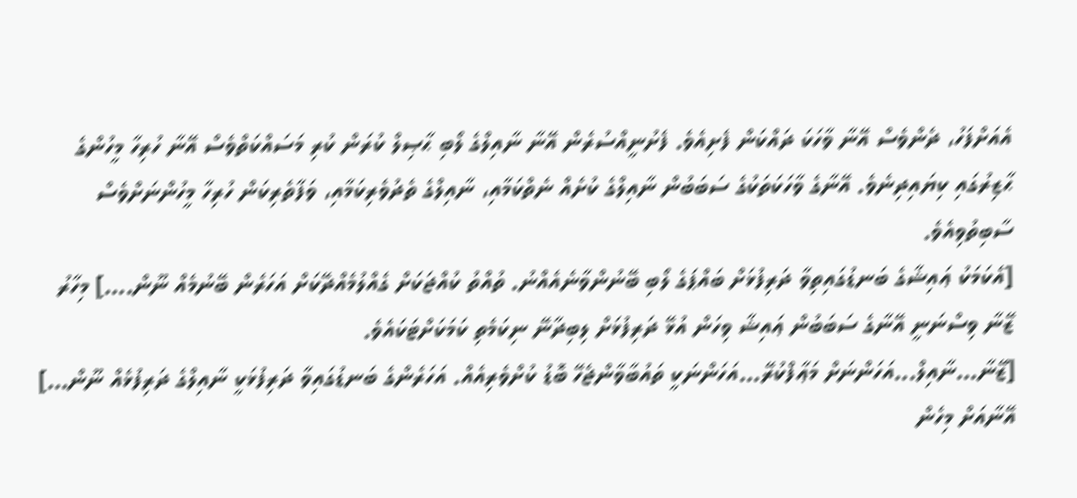އެއަށްފަހު، ދެންވެސް އޭނާ ވާހަކަ ދައްކަން ފެށިއެވެ. ފެށުނީއްސުރެން އޭނާ ނާއިލްގެ ލޯބި ޙާޞިލް ކުރަން ކުރި މަސައްކަތްވެސް އޭނާ ހުރިހާ މީހުންގެ ޙާޒިރުގައި ކިޔައިދިނެވެ. އޭނާގެ ވާހަކަތަކުގެ ސަބަބުން ނާއިލްގެ ކުށެއް ނެތްކަމާއި، ނާއިލްގެ ތެދުވެރިކަމާއި، ވަފާތެރިކަން ހުރިހާ މީހުންނަށްވެސް ސާބިތުވިއެވެ.
[އެކަމަކު ޢައިޝާގެ ބަނޑުގައިތިވާ ދަރިފުޅަށް ބައްޕަގެ ލޯބި ބޭނުންވާނެއެއްނު. ތުއްތު ކުއްޖަކަށް ގެއްލުމެއްދޭކަށް އަހަރެން ބޭނުމެއް ނޫން....] މިހާރު ޒޭނާ ވިސްނަނީ އޭނާގެ ސަބަބުން ޢައިޝާ ވިހަން އުޅޭ ދަރިފުޅަށް ލިބިދާނޭ ނިކަމެތި ކަމަކަށްޓަކައެވެ.
[ޒޭނާ...ނާއިލް...އަހަންނަށް މަޢާފްކުރޭ...އަހަންނަކީ ތައުބާވާންޖެހޭ ބޮޑު ކުށްވެރިއެއް. އަހަރެންގެ ބަނޑުގައިވާ ދަރިފުޅަކީ ނާއިލްގެ ދަރިފުޅެއް ނޫން...] އޭނާއަށް މިހެން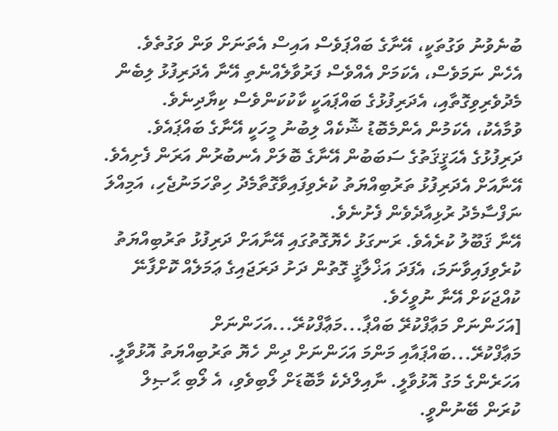ބުނެވުނު ވަގުތަކީ، އޭނާގެ ބައްޕަވެސް އައިސް އެތަނަށް ވަން ވަގުތެވެ. އެހެން ނަމަވެސް، އެކަމަށް އެއްވެސް ފަރުވާލެއްނެތި އޭނާ އެދަރިފުޅު ލިބެން މެދުވެރިވިގޮތާއި، އެދަރިފުޅުގެ ބައްޕައަކީ ކާކުކަންވެސް ކިޔާދިނެވެ.
ވުމާއެކު، އެކަމުން އެންމެބޮޑު ޝޮކެއް ލިބުނު މީހަކީ އޭނާގެ ބައްޕައެވެ. ދަރިފުޅުގެ އެޙަޤީޤަތުގެ ސަބަބުން އޭނާގެ ބޮލަށް އެނބުރުން އަރަން ފެށިއެވެ. އޭނާއަށް އެދަރިފުޅު ތަރުބިއްޔަތު ކުރެވިފައިވާގޮތާމެދު ހިތްހަމަނުޖެހި، އަމިއްލަ ނަފްސާމެދު ރުޅިއާދެވެން ފެށުނެވެ.
އޭނާ ޤަބޫލު ކުރެއެވެ. ރަނގަޅު ހެޔޮގޮތުގައި އޭނާއަށް ދަރިފުޅު ތަރުބިއްޔަތު ކުރެވިފައިވާނަމަ، އެފަދަ އަޚްލާޤީ ގޮތުން ދަށު ދަރަޖައިގެ ޢަމަލެއް ކޮށްފާނޭ ކުއްޖަކަށް އޭނާ ނުވީހެވެ.
[އަހަންނަށް މަޢާފްކުރޭ ބައްޕާ...މަޢާފްކުރޭ...އަހަންނަށް މަޢާފްކުރޭ...ބައްޕައާއި މަންމަ އަހަންނަށް ދިން ހެޔޮ ތަރުބިއްޔަތު އޮޅުވާލީ. އަހަރެންގެ މަގު އޮޅުވާލީ. ނާއިލްދެކެ މާބޮޑަށް ލޯބިވެވި، އެ ލޯބި ޙާޞިލް ކުރަން ބޭނުންވީ.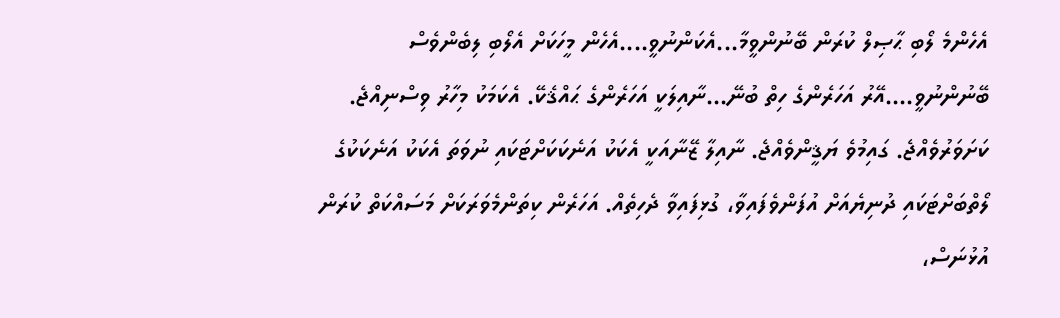އެހެންމެ ލޯބި ޙާޞިލް ކުރަން ބޭނުންވީމާ...އެކަންނުވީ....އެހެން މީހަކަށް އެލޯބި ލިބެންވެސް ބޭނުންނުވީ....އޭރު އަހަރެންގެ ހިތް ބުނޭ...ނާއިލަކީ އަހަރެންގެ ޙައްޤެކޭ. އެކަމަކު މިހާރު ވިސްނިއްޖެ. ކަށަވަރުވެއްޖެ. ގައިމުވެ ޔަޤީންވެއްޖެ. ނާއިލާ ޒޭނާއަކީ އެކަކު އަނެކަކަށްޓަކައި ނުވަތަ އެކަކު އަނެކަކުގެ ލޯތްބަށްޓަކައި ދުނިޔެއަށް އުފަންވެފައިވާ، ގުޅިފައިވާ ދެހިތެއް. އަހަރެން ކިތަންމެވަރަކަށް މަސައްކަތް ކުރަން އުޅުނަސް،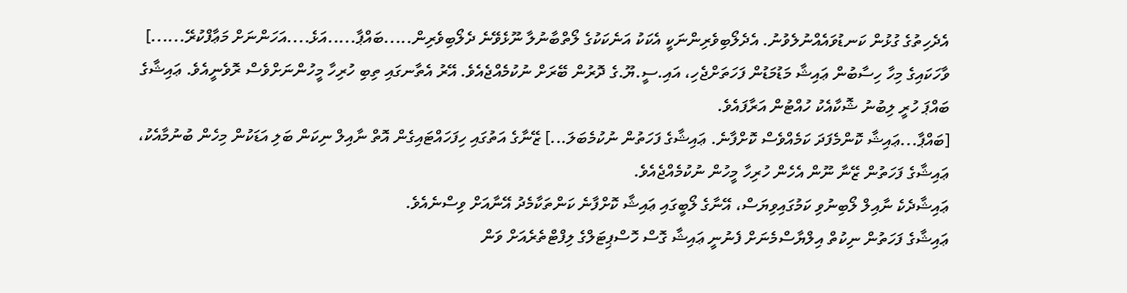އެދެހިތުގެ ގުޅުން ކަނޑުވައެއްނުލެވުނު. އެދެލޯބިވެރިންނަކީ އެކަކު އަނެކަކުގެ ލޯތްބާނުލާ ނޫޅެވޭނެ ދެލޯބިވެރިން.....ބައްޕާ.....އަޅެ....އަހަންނަށް މަޢާފްކުރޭ......]
ވާހަކައިގެ މިހާ ހިސާބުން ޢައިޝާ މަޑުމަޑުން ފަހަތަށްޖެހި، އައި.ސީ.ޔޫ.ގެ ދޮރުން ބޭރަށް ނުކުމެއްޖެއެވެ. އޭރު އެތާނގައި ތިބި ހުރިހާ މީހުންނަށްވެސް ރޮވެނީއެވެ. ޢައިޝާގެ ބައްޕަ ހުރީ ލިބުނު ޝޮކާއެކު ހުއްޓުން އަރާފައެވެ.
[ބައްޕާ...ޢައިޝާ ކޮންމެފަދަ ކަމެއްވެސް ކޮށްފާނެ. ޢައިޝާގެ ފަހަތުން ނުކުމެބަލަ...] ޒޭނާގެ އަތުގައި ހިފަހައްޓައިގެން އޮތް ނާއިލް ނިކަން ބަލި އަޑަކުން މިހެން ބުނުމާއެކު، ޢައިޝާގެ ފަހަތުން ޒޭނާ ނޫން އެހެން ހުރިހާ މީހުން ނުކުމެއްޖެއެވެ.
ޢައިޝާދެކެ ނާއިލް ލޯބިނުވި ކަމުގައިވިޔަސް، އޭނާގެ ލޯބީގައި ޢައިޝާ ކޮށްފާނެ ކަންތަކާމެދު އޭނާއަށް ވިސްނެއެވެ.
ޢައިޝާގެ ފަހަތުން ނިކުތް އިލްޔާސްމެނަށް ފެނުނީ ޢައިޝާ ގޮސް ހޮސްޕިޓަލްގެ ލިފްޓްތެރެއަށް ވަން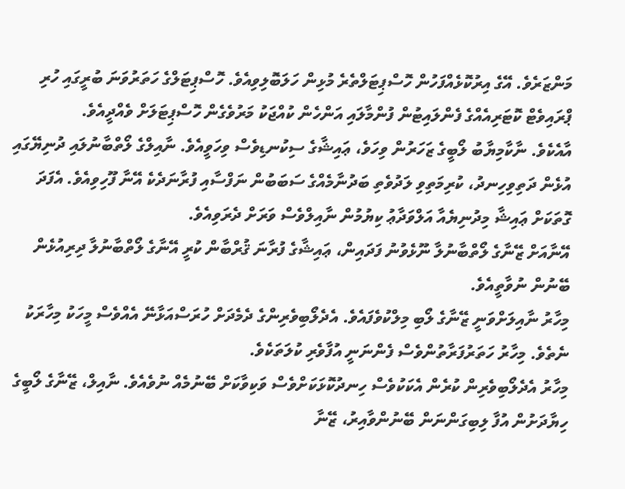މަންޒަރެވެ. އޭގެ އިރުކޮޅެއްފަހުން ހޮސްޕިޓަލްތެރެ މުޅިން ހަލަބޮލިވިއެވެ. ހޮސްޕިޓަލްގެ ހަތަރުވަނަ ބުރީގައި ހުރި ޕްރައިވެޓް ކޮޓަރިއެއްގެ ފެންލައިޓުން ފުންމާލައި އަންހެން ކުއްޖަކު މަރުވެގެން ހޮސްޕިޓަލަށް ވެއްދީއެވެ.
އާއެކެވެ. ނާކާމިޔާބު ލޯބީގެ ޒަހަރުން ވިހަވެ، ޢައިޝާގެ ސިކުނޑިވެސް ވިހަވީއެވެ. ނާއިލްގެ ލޯތްބާނުލައި ދުނިޔޭގައި އުޅެން ދަތިވިހިނދު، ކުރިމަތިވި ލަދުވެތި ބަދުނާމެއްގެ ސަބަބުން ނަފްސާއި ފުރާނަދެކެ އޭނާ ފޫހިވިއެވެ. އެފަދަ ގޮތަކަށް ޢައިޝާ މިދުނިޔެއާ އަލްވަދާޢު ކިޔުމުން ނާއިލްވެސް ވަރަށް ދެރަވިއެވެ.
އޭނާއަށް ޒޭނާގެ ލޯތްބާނުލާ ނޫޅެވުނު ފަދައިން، ޢައިޝާގެ ފުރާނަ ޤުރްބާން ކުރީ އޭނާގެ ލޯތްބާނުލާ ދިރިއުޅެން ބޭނުން ނުވާތީއެވެ.
މިހާރު ނާއިލަށްވަނީ ޒޭނާގެ ލޯބި މިލްކުވެފައެވެ. އެދެލޯބިވެރިންގެ ދެމެދަށް ހުރަސްއަޅާނޭ އެއްވެސް މީހަކު މިހާރަކު ނެތެވެ. މިހާރު ހަތަރުފަރާތުންވެސް ފެންނަނީ އުފާވެރި ކުލަތަކެވެ.
މިހާރު އެދެލޯބިވެރިން ކުރެން އެކަކުވެސް ހިނދުކޮޅަކަށްވެސް ވަކިވާކަށް ބޭނުމެއް ނުވެއެވެ. ނާއިލް، ޒޭނާގެ ލޯބީގެ ހިޔާދަށުން އުފާ ލިބިގަންނަން ބޭނުންވާއިރު، ޒޭނާ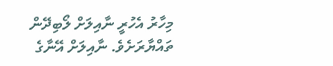މިހާރު އެހުރީ ނާއިލަށް ލޯބިދޭން ތައްޔާރަށެވެ. ނާއިލަށް އޭނާގެ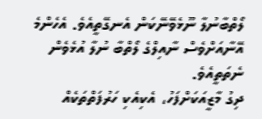ލޯތްބާނުލާ ނޫޅެވޭނޭކަން އެނގޭތީއެވެ. އެހެންމެ އޭނާއަށްވެސް ނާއިލްގެ ލޯތްބާ ނުލާ އުޅެވެން ނެތަތީއެވެ.
ދިގު މާޒީއަކަށްފަހު، އެކިއެކި ހަރުފަތްތަކެއް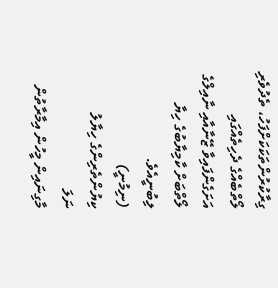ގިރާކުރުންތަކަކަށްފަހު، ތެދުވެރި ލޯތްބެއްގެ ދެހިތެއްގައި އަށަގެންފައިވާ ޒޭނާއާއި ނާއިލްގެ ލޯތްބަށް ކާމިޔާބުގެ ހިޔާ ލިބުނީއެވެ.
(ނިމުނީ)
ކިޔުންތެރިންގެ ހިޔާލު
ނަލަ
މާގިނައިން މީހުން އިމާރާތުން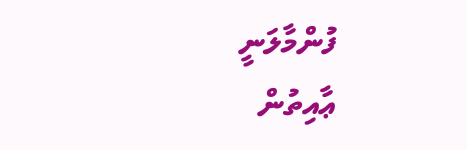ފުންމާލަނީ
ޢާއިތުން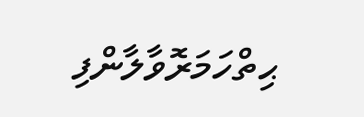ޙިތްހަމަރޮވާލާންފި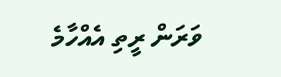ވަރަން ރީތި އެއްހާމެ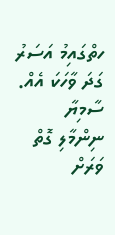ހތްގައިމު އަސަރު ގަދަ ވާހަކަ އެއް.
ސާމިޔާ
ނިންމާލި ގޮތް ވަރަށް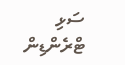ސަޅި
ޓްރެންޑިން